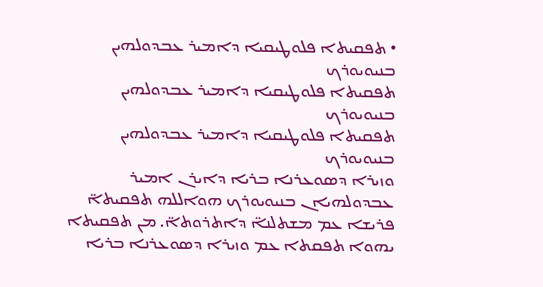• ܬܦܩܝܬܐ ܦܠܘܛܝܩܝܐ ܕܐܡܝܪ ܥܒܕܘܠܗܝܢ ܒܢܝܘܝܘܪܟ
ܬܦܩܝܬܐ ܦܠܘܛܝܩܝܐ ܕܐܡܝܪ ܥܒܕܘܠܗܝܢ ܒܢܝܘܝܘܪܟ
ܬܦܩܝܬܐ ܦܠܘܛܝܩܝܐ ܕܐܡܝܪ ܥܒܕܘܠܗܝܢ ܒܢܝܘܝܘܪܟ
ܘܙܝܪܐ ܕܣܘܥܪܢܐ ܒܪܝܐ ܕܐܝܪܢ ܐܡܝܪ ܥܒܕܘܠܗܝܐܢ ܒܢܝܘܝܘܪܟ ܗܘܐܠܠܗ ܬܦܩܝܬܐ̈ ܦܪܝܫܐ ܥܡ ܡܫܬܠܢܐ̈ ܕܐܬܪܘܬܐ̈. ܡܢ ܬܦܩܝܬܐ ܝܗܘܐ ܬܦܩܬܐ ܥܡ ܘܙܝܪܐ ܕܣܘܥܪܢܐ ܒܪܝܐ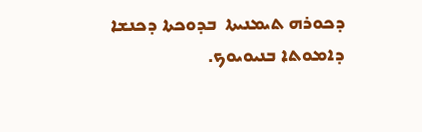ܕܟܘܪܗ ܬܝܡܢܝܬܐ  ܒܕܘܟܬܐ ܕܟܢܫܐ ܕܐܡܘܬܐ ܒܢܝܘܝܘܟ.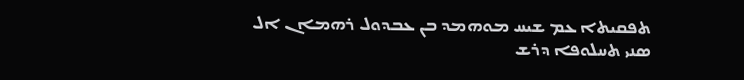ܬܦܩܝܬܐ ܥܡ ܫܝܚ ܡܘܗܡܕ ܒܢ ܥܒܕܘܠ ܪܗܡܐܢ ܐܠ ܣܢܝ ܬܚܠܘܦܐ ܕܪܫ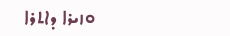ܘܙܝܪܐ ܕܐܬܪܐ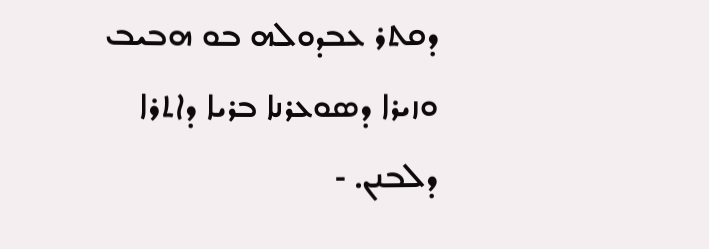ܕܩܬܪ ܥܒܕܘܠܗ ܒܘ ܗܒܝܒ  ܘܙܝܪܐ ܕܣܘܥܪܢܐ ܒܪܝܐ ܕܐܬܪܐ ܕܠܒܢܢ. -